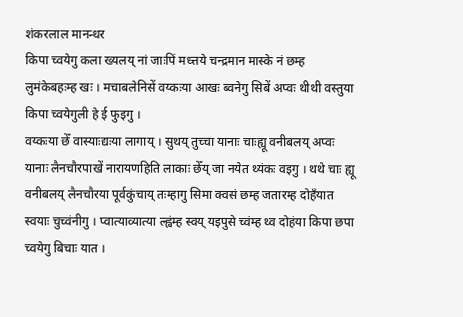शंकरलाल मानन्धर
किपा च्वयेगु कला ख्यलय् नां जाःपिं मध्त्तये चन्द्रमान मास्के नं छम्ह लुमंकेबहःम्ह खः । मचाबलेनिसें वय्कःया आखः ब्वनेगु सिबें अप्वः थीथी वस्तुया किपा च्वयेगुली हे ई फुइगु ।
वय्कःया छेँ वास्याःद्यःया लागाय् । सुथय् तुच्चा यानाः चाःह्यू वनीबलय् अप्वः यानाः लैनचौरपाखें नारायणहिति लाकाः छेँय् जा नयेत थ्यंकः वइगु । थथे चाः ह्यू वनीबलय् लैनचौरया पूर्वकुंचाय् तःम्हागु सिमा क्वसं छम्ह जतारम्ह दोहँयात स्वयाः चुच्वंनीगु । प्वात्याव्यात्या ल्ह्वंम्ह स्वय् यइपुसे च्वंम्ह थ्व दोहंया किपा छपा च्वयेगु बिचाः यात ।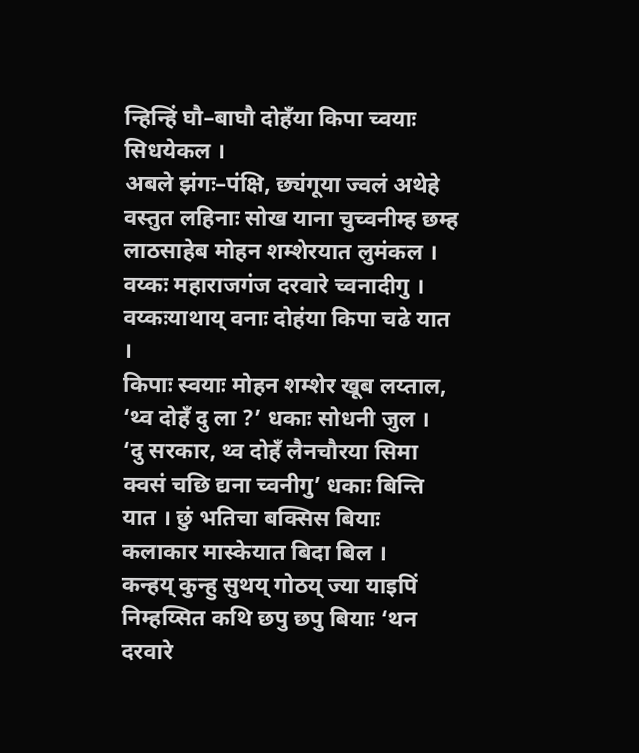न्हिन्हिं घौ–बाघौ दोहँया किपा च्वयाः सिधयेकल ।
अबले झंगः–पंक्षि, छ्यंगूया ज्वलं अथेहे वस्तुत लहिनाः सोख याना चुच्वनीम्ह छम्ह लाठसाहेब मोहन शम्शेरयात लुमंकल । वय्कः महाराजगंज दरवारे च्वनादीगु । वय्कःयाथाय् वनाः दोहंया किपा चढे यात ।
किपाः स्वयाः मोहन शम्शेर खूब लय्ताल, ‘थ्व दोहँ दु ला ?’ धकाः सोधनी जुल ।
‘दु सरकार, थ्व दोहँ लैनचौरया सिमा क्वसं चछि द्यना च्वनीगु’ धकाः बिन्ति यात । छुं भतिचा बक्सिस बियाः कलाकार मास्केयात बिदा बिल ।
कन्हय् कुन्हु सुथय् गोठय् ज्या याइपिं निम्हय्सित कथि छपु छपु बियाः ‘थन दरवारे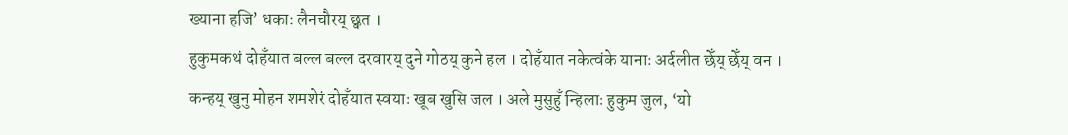ख्याना हजि’ धकाः लैनचौरय् छ्वत ।
हुकुमकथं दोहँयात बल्ल बल्ल दरवारय् दुने गोठय् कुने हल । दोहँयात नकेत्वंके यानाः अर्दलीत छेँय् छेँय् वन ।
कन्हय् खुनु मोहन शमशेरं दोहँयात स्वयाः खूब खुसि जल । अले मुसुहुँ न्हिलाः हुकुम जुल, ‘यो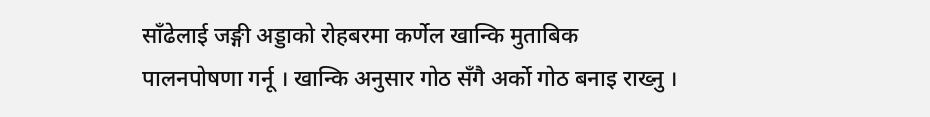साँढेलाई जङ्गी अड्डाको रोहबरमा कर्णेल खान्कि मुताबिक पालनपोषणा गर्नू । खान्कि अनुसार गोठ सँगै अर्को गोठ बनाइ राख्नु ।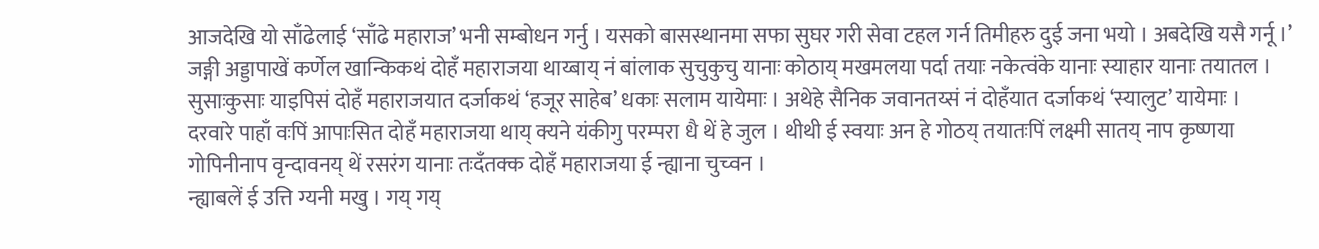आजदेखि यो साँढेलाई ‘साँढे महाराज’ भनी सम्बोधन गर्नु । यसको बासस्थानमा सफा सुघर गरी सेवा टहल गर्न तिमीहरु दुई जना भयो । अबदेखि यसै गर्नू ।’
जङ्गी अड्डापाखें कर्णेल खान्किकथं दोहँ महाराजया थाय्बाय् नं बांलाक सुचुकुचु यानाः कोठाय् मखमलया पर्दा तयाः नकेत्वंके यानाः स्याहार यानाः तयातल । सुसाःकुसाः याइपिसं दोहँ महाराजयात दर्जाकथं ‘हजूर साहेब’ धकाः सलाम यायेमाः । अथेहे सैनिक जवानतय्सं नं दोहँयात दर्जाकथं ‘स्यालुट’ यायेमाः ।
दरवारे पाहाँ वःपिं आपाःसित दोहँ महाराजया थाय् क्यने यंकीगु परम्परा धै थें हे जुल । थीथी ई स्वयाः अन हे गोठय् तयातःपिं लक्ष्मी सातय् नाप कृष्णया गोपिनीनाप वृन्दावनय् थें रसरंग यानाः तःदँतक्क दोहँ महाराजया ई न्ह्याना चुच्वन ।
न्ह्याबलें ई उत्ति ग्यनी मखु । गय् गय्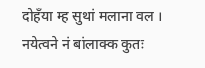दोहँया म्ह सुथां मलाना वल । नयेत्वने नं बांलाक्क कुतः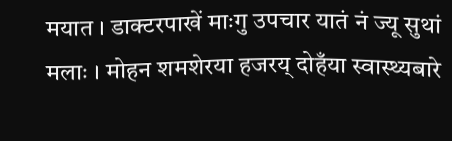मयात । डाक्टरपाखें माःगु उपचार यातं नं ज्यू सुथां मलाः । मोहन शमशेरया हजरय् दोहँया स्वास्थ्यबारे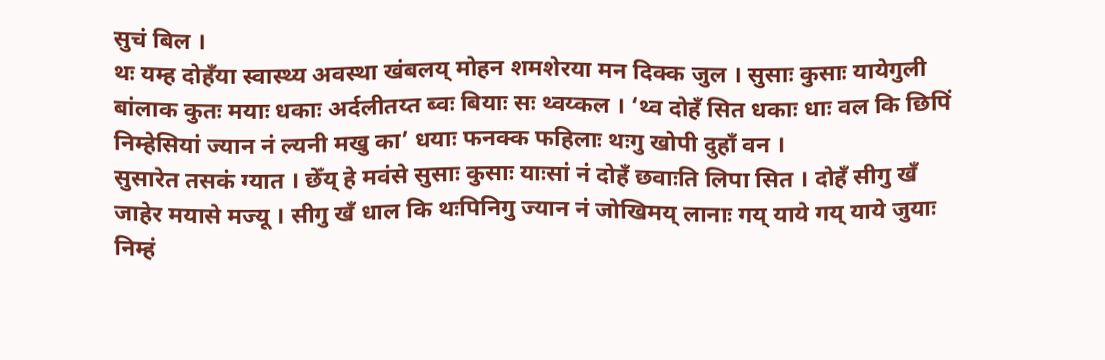सुचं बिल ।
थः यम्ह दोहँया स्वास्थ्य अवस्था खंबलय् मोहन शमशेरया मन दिक्क जुल । सुसाः कुसाः यायेगुली बांलाक कुतः मयाः धकाः अर्दलीतय्त ब्वः बियाः सः थ्वय्कल । ‘थ्व दोहँ सित धकाः धाः वल कि छिपिं निम्हेसियां ज्यान नं ल्यनी मखु का’ धयाः फनक्क फहिलाः थःगु खोपी दुहाँ वन ।
सुसारेत तसकं ग्यात । छेँय् हे मवंसे सुसाः कुसाः याःसां नं दोहँ छवाःति लिपा सित । दोहँ सीगु खँ जाहेर मयासे मज्यू । सीगु खँ धाल कि थःपिनिगु ज्यान नं जोखिमय् लानाः गय् याये गय् याये जुयाः निम्हं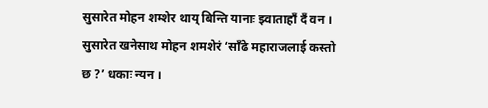सुसारेत मोहन शम्शेर थाय् बिन्ति यानाः झ्वाताहाँ दँ वन ।
सुसारेत खनेसाथ मोहन शमशेरं ‘साँढे महाराजलाई कस्तो छ ?’ धकाः न्यन ।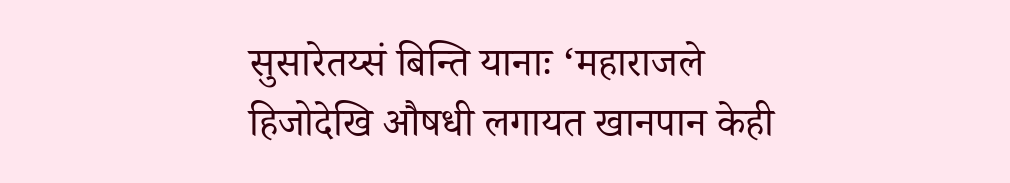सुसारेतय्सं बिन्ति यानाः ‘महाराजले हिजोदेखि औषधी लगायत खानपान केही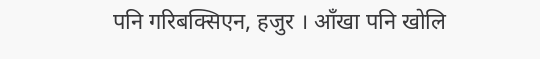पनि गरिबक्सिएन, हजुर । आँखा पनि खोलि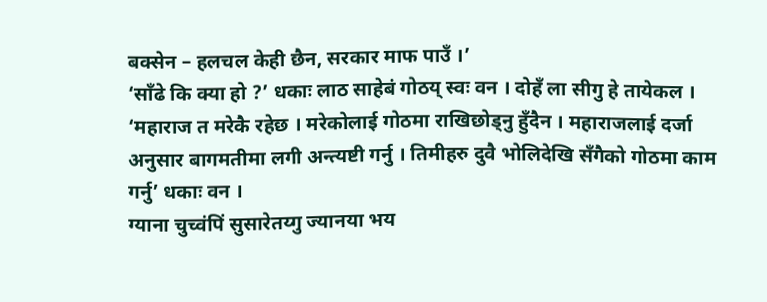बक्सेन – हलचल केही छैन, सरकार माफ पाउँ ।’
‘साँढे कि क्या हो ?’ धकाः लाठ साहेबं गोठय् स्वः वन । दोहँ ला सीगु हे तायेकल ।
‘महाराज त मरेकै रहेछ । मरेकोलाई गोठमा राखिछोड्नु हुँदैन । महाराजलाई दर्जा अनुसार बागमतीमा लगी अन्त्यष्टी गर्नु । तिमीहरु दुवै भोलिदेखि सँगैको गोठमा काम गर्नु’ धकाः वन ।
ग्याना चुच्वंपिं सुसारेतय्गु ज्यानया भय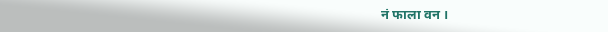नं फाला वन ।